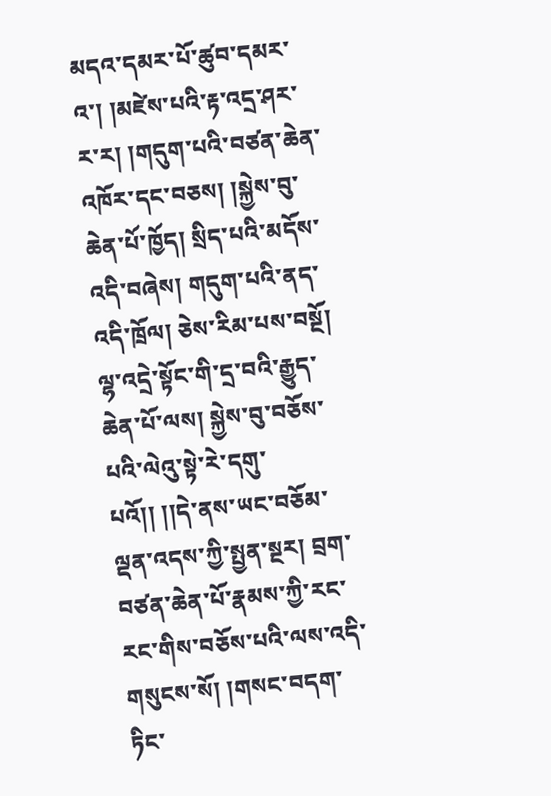མདའ་དམར་པོ་ཚུབ་དམར་འ་། །མཛེས་པའི་རྟ་འདྲ་ཤར་ར་ར། །གདུག་པའི་བཙན་ཆེན་འཁོར་དང་བཅས། །སྐྱེས་བུ་ཆེན་པོ་ཁྱོད། སྲིད་པའི་མདོས་འདི་བཞེས། གདུག་པའི་ནད་འདི་ཁྲོལ། ཅེས་རིམ་པས་བསྔོ། ལྷ་འདྲེ་སྟོང་གི་དྲ་བའི་རྒྱུད་ཆེན་པོ་ལས། སྐྱེས་བུ་བཅོས་པའི་ལེའུ་སྟེ་རེ་དགུ་པའོ།། །།དེ་ནས་ཡང་བཅོམ་ལྡན་འདས་ཀྱི་སྤྱན་སྔར། བྲག་བཙན་ཆེན་པོ་རྣམས་ཀྱི་རང་རང་གིས་བཅོས་པའི་ལས་འདི་གསུངས་སོ། །གསང་བདག་ཏིང་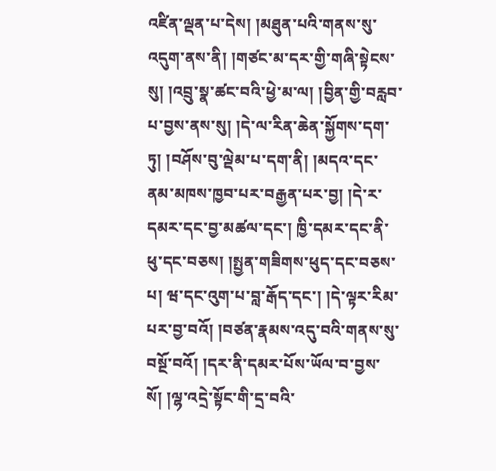འཛིན་ལྡན་པ་དེས། །མཐུན་པའི་གནས་སུ་འདུག་ནས་ནི། །གཙང་མ་དར་གྱི་གཞི་སྟེངས་སུ། །འབྲུ་སྣ་ཚང་བའི་ཕྱེ་མ་ལ། །བྱིན་གྱི་བརླབ་པ་བྱས་ནས་སུ། །དེ་ལ་རིན་ཆེན་སྐྱོགས་དག་ཏུ། །བཤོས་བུ་ལྡེམ་པ་དག་ནི། །མདའ་དང་ནམ་མཁས་ཁྱབ་པར་བརྒྱན་པར་བྱ། །དེ་ར་དམར་དང་བྱ་མཚལ་དང་། ཁྱི་དམར་དང་ནི་ཕུ་དང་བཅས། །སྤྱན་གཟིགས་ཕུད་དང་བཅས་པ། ཝ་དང་འུག་པ་བླ་རྒོད་དང་། །དེ་ལྟར་རིམ་པར་བྱ་བའོ། །བཙན་རྣམས་འདུ་བའི་གནས་སུ་བསྔོ་བའོ། །དར་ནི་དམར་པོས་ཡོལ་བ་བྱས་སོ། །ལྷ་འདྲེ་སྟོང་གི་དྲ་བའི་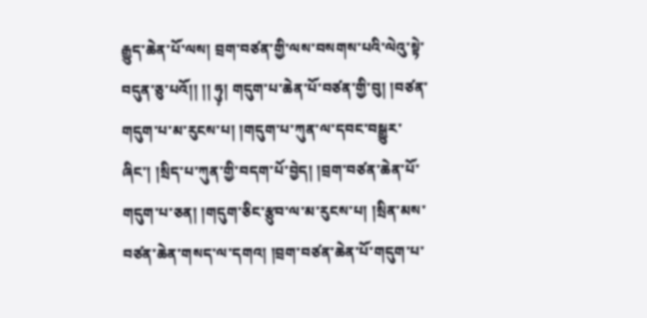རྒྱུད་ཆེན་པོ་ལས། བྲག་བཙན་གྱི་ལས་བསགས་པའི་ལེའུ་སྟེ་བདུན་ཅུ་པའོ།། །། ཧུ༷། གདུག་པ་ཆེན་པོ་བཙན་གྱི་བུ། །བཙན་གདུག་པ་མ་རུངས་པ། །གདུག་པ་ཀུན་ལ་དབང་བསྒྱུར་ཞིང་། །སྲིད་པ་ཀུན་གྱི་བདག་པོ་བྱེད། །བྲག་བཙན་ཆེན་པོ་གདུག་པ་ཅན། །གདུག་ཅིང་རྩུབ་ལ་མ་རུངས་པ། །སྲིན་མས་བཙན་ཆེན་གསད་ལ་དགའ། །བྲག་བཙན་ཆེན་པོ་གདུག་པ་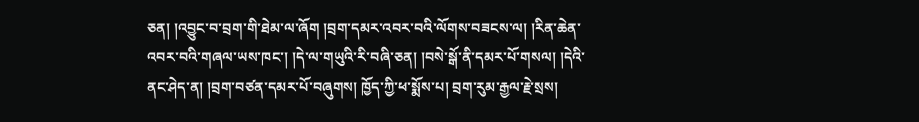ཅན། །འབྱུང་བ་བྲག་གི་ཐེམ་ལ་ཞོག །བྲག་དམར་འབར་བའི་ལོགས་བཟངས་ལ། །རིན་ཆེན་འབར་བའི་གཞལ་ཡས་ཁང་། །དེ་ལ་གཡུའི་རི་བཞི་ཅན། །བསེ་སྒོ་ནི་དམར་པོ་གསལ། །དེའི་ནང་ཤེད་ན། །བྲག་བཙན་དམར་པོ་བཞུགས། ཁྱོད་ཀྱི་ཕ་སྨོས་པ། བྲག་རུམ་རྒྱལ་རྗེ་སྲས།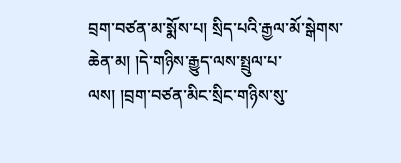བྲག་བཙན་མ་སྨོས་པ། སྲིད་པའི་རྒྱལ་མོ་སྒེགས་ཆེན་མ། །དེ་གཉིས་རྒྱུད་ལས་སྤྲུལ་པ་ལས། །བྲག་བཙན་མིང་སྲིང་གཉིས་སུ་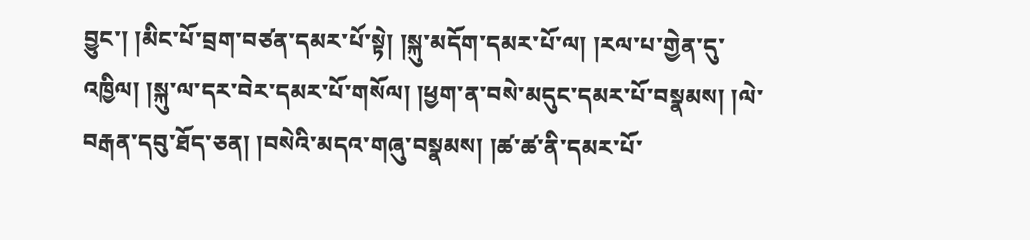བྱུང་། །མིང་པོ་བྲག་བཙན་དམར་པོ་སྟེ། །སྐུ་མདོག་དམར་པོ་ལ། །རལ་པ་གྱེན་དུ་འཁྱིལ། །སྐུ་ལ་དར་བེར་དམར་པོ་གསོལ། །ཕྱག་ན་བསེ་མདུང་དམར་པོ་བསྣམས། །ལེ་བརྒན་དབུ་ཐོད་ཅན། །བསེའི་མདའ་གཞུ་བསྣམས། །ཚ་ཚ་ནི་དམར་པོ་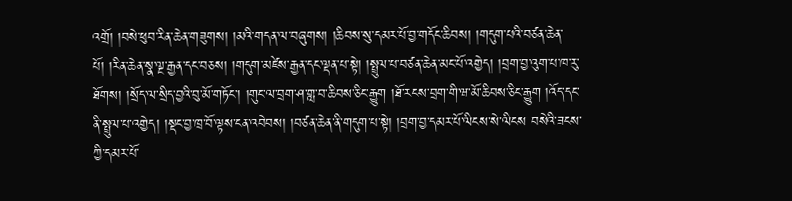འགྲོ། །བསེ་ཕུབ་རིན་ཆེན་གཟུགས། །མའི་གདན་ལ་བཞུགས། །ཆིབས་སུ་དམར་པོ་བྱ་གདོང་ཆིབས། །གདུག་པའི་བཙན་ཆེན་པོ། །རིན་ཆེན་སྣ་ལྔ་རྒྱན་དང་བཅས། །གདུག་མཛེས་རྒྱན་དང་ལྡན་པ་སྟེ། །སྤྲུལ་པ་བཙན་ཆེན་མང་པོ་འགྱེད། །བྲག་བྱ་འུག་པ་ཁ་རུ་ཐོགས། །སྲོད་ལ་སྲིད་བྱའི་བུ་མོ་གཏོང་། །གུང་ལ་བྲག་ཤ་གླ་བ་ཆིབས་ཅིང་རྒྱུག །ཐོ་རངས་བྲག་གི་ཝ་མོ་ཆིབས་ཅིང་རྒྱུག །འོད་དང་ནི་སྤྲུལ་པ་འགྱེད། །སྡང་བྱ་ཁྲ་བོ་ལྟས་ངན་འབེབས། །བཙན་ཆེན་ནི་གདུག་པ་སྟེ། །བྲག་བྱ་དམར་པོ་ལིངས་སེ་ལིངས བསེའི་ཟངས་ཀྱི་དམར་པོ་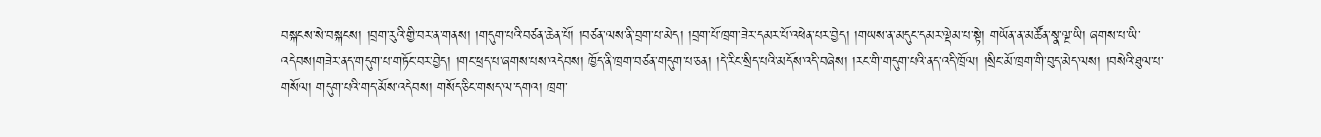བསྐངས་སེ་བསྐངས། །བྲག་རུའི་གྱི་བར་ན་གནས། །གདུག་པའི་བཙན་ཆེན་པོ། །བཙན་ལས་ནི་བྲག་པ་མེད། །བྲག་པོ་ཁྲག་ཟེར་དམར་པོ་འཕེན་པར་བྱེད། །གཡས་ན་མདུང་དམར་ལྡེམ་པ་སྟེ། གཡོན་ན་མཚོན་སྣ་ལྔ་ཡི། ཞགས་པ་ཡི་འདེབས།གཟེར་ནད་གདུག་པ་གཏོང་བར་བྱེད། །གང་ཕྲད་པ་ཞགས་པས་འདེབས། ཁྱོད་ནི་ཁྲག་བཙན་གདུག་པ་ཅན། །དེ་རིང་སྲིད་པའི་མདོས་འདི་བཞེས། །རང་གི་གདུག་པའི་ནད་འདི་ཁྲོལ། །སྲིང་མོ་ཁྲག་གི་བུད་མེད་ལས། །བསེའི་ཐུལ་པ་གསོལ། གདུག་པའི་གད་མོས་འདེབས། གསོད་ཅིང་གསད་ལ་དགའ། ཁྲག་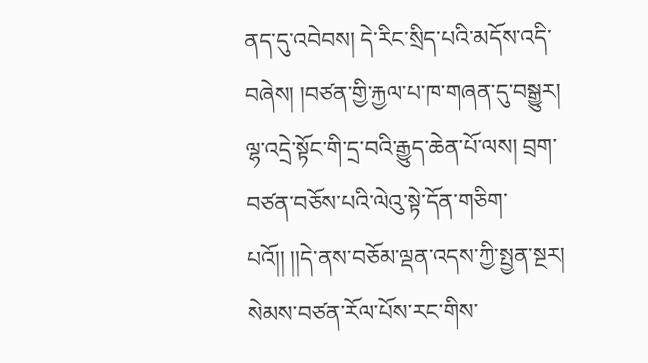ནད་དུ་འབེབས། དེ་རིང་སྲིད་པའི་མདོས་འདི་བཞེས། །བཙན་གྱི་རྐྱལ་པ་ཁ་གཞན་དུ་བསྒྱུར། ལྷ་འདྲེ་སྟོང་གི་དྲ་བའི་རྒྱུད་ཆེན་པོ་ལས། བྲག་བཙན་བཅོས་པའི་ལེའུ་སྟེ་དོན་གཅིག་པའོ།། །།དེ་ནས་བཅོམ་ལྡན་འདས་ཀྱི་སྤྱན་སྔར། སེམས་བཙན་རོལ་པོས་རང་གིས་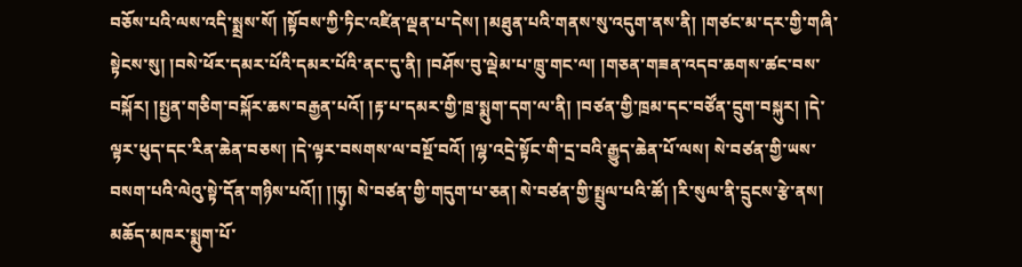བཅོས་པའི་ལས་འདི་སྨྲས་སོ། །སྟོབས་ཀྱི་ཏིང་འཛིན་ལྡན་པ་དེས། །མཐུན་པའི་གནས་སུ་འདུག་ནས་ནི། །གཙང་མ་དར་གྱི་གཞི་སྟེངས་སུ། །བསེ་ཕོར་དམར་པོའི་དམར་པོའི་ནང་དུ་ནི། །བཤོས་བུ་ལྡེམ་པ་ཁྲུ་གང་ལ། །གཅན་གཟན་འདབ་ཆགས་ཚང་བས་བསྐོར། །སྤྱན་གཅིག་བསྐོར་ཆས་བརྒྱན་པའོ། །རྟ་པ་དམར་གྱི་ཁྲ་སྨུག་དག་ལ་ནི། །བཙན་གྱི་ཁྲམ་དང་བཙོན་དྲུག་བསྐུར། །དེ་ལྟར་ཕུད་དང་རིན་ཆེན་བཅས། །དེ་ལྟར་བསགས་ལ་བསྔོ་བའོ། །ལྷ་འདྲེ་སྟོང་གི་དྲ་བའི་རྒྱུད་ཆེན་པོ་ལས། སེ་བཙན་གྱི་ཡས་བསག་པའི་ལེའུ་སྟེ་དོན་གཉིས་པའོ།། །།ཧུ༷། སེ་བཙན་གྱི་གདུག་པ་ཅན། སེ་བཙན་གྱི་སྤྲུལ་པའི་ཚོ། །རི་སུལ་ནི་དྲུངས་རྩེ་ནས། མཆོད་མཁར་སྨུག་པོ་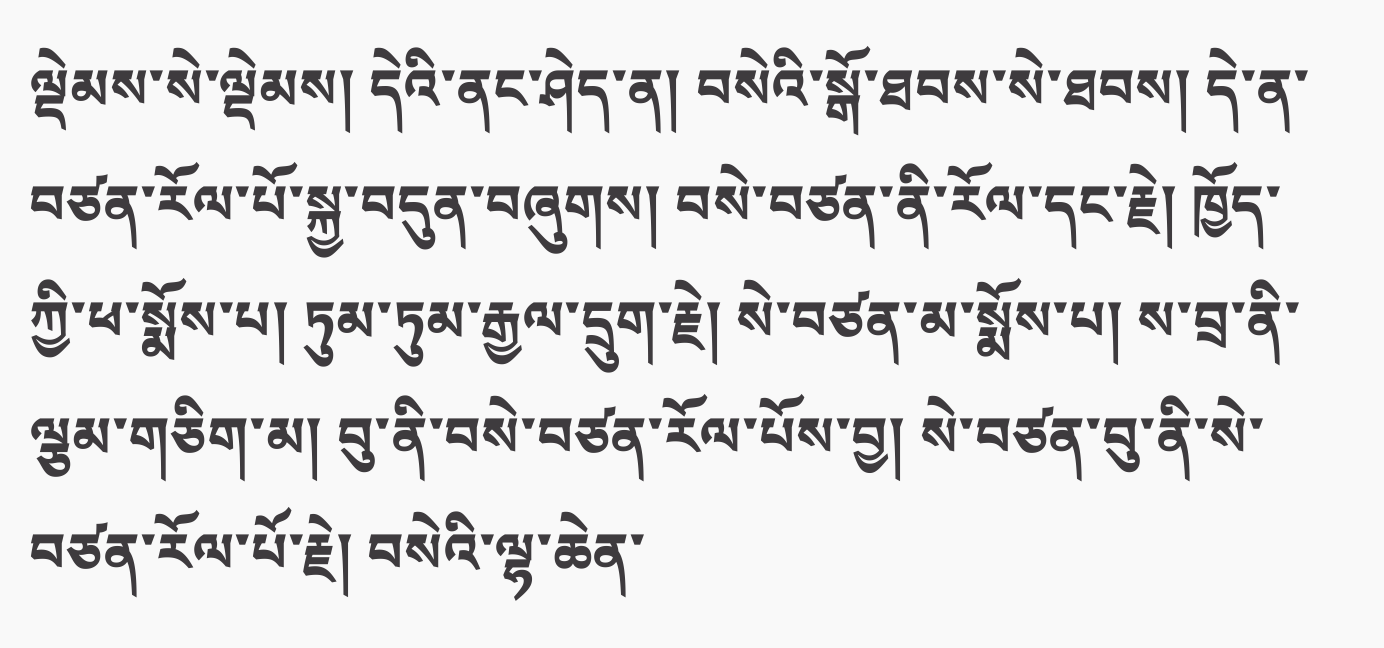ལྡེམས་སེ་ལྡེམས། དེའི་ནང་ཤེད་ན། བསེའི་སྒོ་ཐབས་སེ་ཐབས། དེ་ན་བཙན་རོལ་པོ་སྐྱ་བདུན་བཞུགས། བསེ་བཙན་ནི་རོལ་དང་རྗེ། ཁྱོད་ཀྱི་ཕ་སྨོས་པ། ཏུམ་ཏུམ་རྒྱལ་དྲུག་རྗེ། སེ་བཙན་མ་སྨོས་པ། ས་བྲ་ནི་ལྕམ་གཅིག་མ། བུ་ནི་བསེ་བཙན་རོལ་པོས་བྱ། སེ་བཙན་བུ་ནི་སེ་བཙན་རོལ་པོ་རྗེ། བསེའི་ལྷ་ཆེན་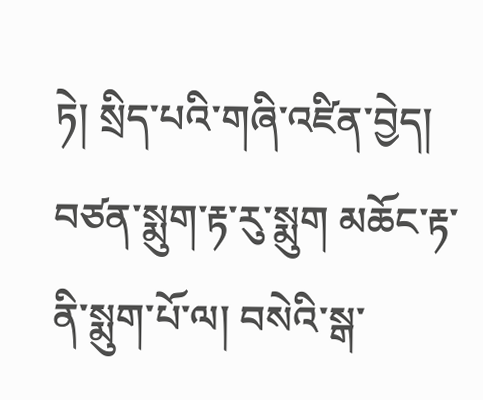ཏེ། སྲིད་པའི་གཞི་འཛིན་བྱེད། བཙན་སྨུག་རྟ་རུ་སྨུག མཆོང་རྟ་ནི་སྨུག་པོ་ལ། བསེའི་སྒ་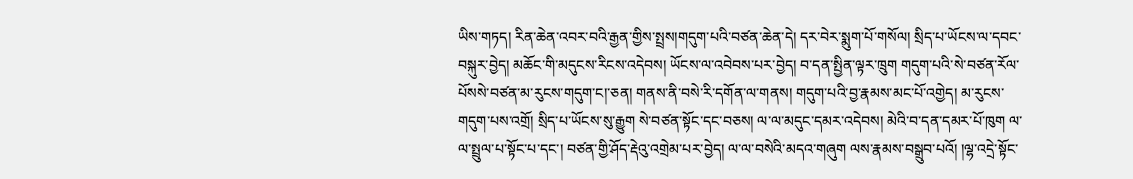ཡིས་གཏད། རིན་ཆེན་འབར་བའི་རྒྱན་གྱིས་སྤྲས།གདུག་པའི་བཙན་ཆེན་དེ། དར་བེར་སྨུག་པོ་གསོལ། སྲིད་པ་ཡོངས་ལ་དབང་བསྐུར་བྱེད། མཆོང་གི་མདུངས་རིངས་འདེབས། ཡོངས་ལ་འབེབས་པར་བྱེད། བ་དན་སྤྱིན་ལྟར་ཁྲུག གདུག་པའི་སེ་བཙན་རོལ་པོསསེ་བཙན་མ་རུངས་གདུག་ང།་ཅན། གནས་ནི་བསེ་རི་དགོན་ལ་གནས། གདུག་པའི་བྱ་རྣམས་མང་པོ་འགྱེད། མ་རུངས་གདུག་པས་འགྲོ། སྲིད་པ་ཡོངས་སུ་རྒྱུག སེ་བཙན་སྟོང་དང་བཅས། ལ་ལ་མདུང་དམར་འདེབས། མེའི་བ་དན་དམར་པོ་ཁུག ལ་ལ་སྤྲུལ་པ་སྟོང་པ་དང་། བཙན་གྱི་ཤོད་རྡེའུ་འགྲེམ་པར་བྱེད། ལ་ལ་བསེའི་མདའ་གཞུག ལས་རྣམས་བསྒྲུབ་པའོ། །ལྷ་འདྲེ་སྟོང་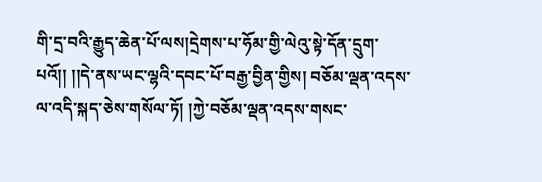གི་དྲ་བའི་རྒྱུད་ཆེན་པོ་ལས།དྲེགས་པ་ཧོམ་གྱི་ལེའུ་སྟེ་དོན་དྲུག་པའོ།། །།དེ་ནས་ཡང་ལྷའི་དབང་པོ་བརྒྱ་བྱིན་གྱིས། བཅོམ་ལྡན་འདས་ལ་འདི་སྐད་ཅེས་གསོལ་ཏོ། །ཀྱེ་བཅོམ་ལྡན་འདས་གསང་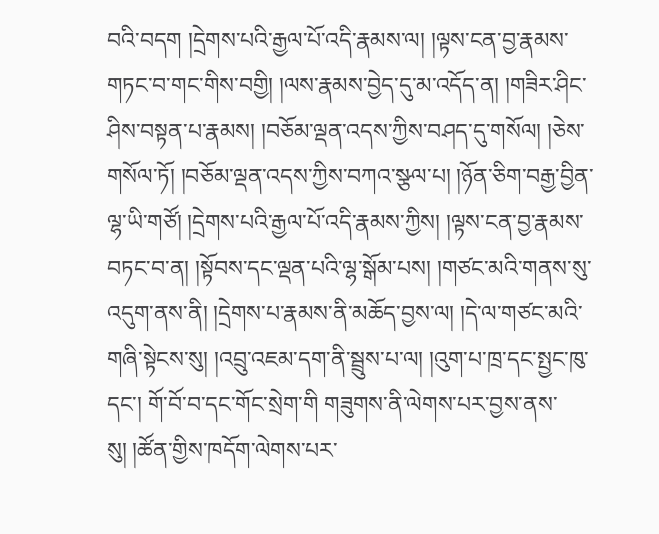བའི་བདག །དྲེགས་པའི་རྒྱལ་པོ་འདི་རྣམས་ལ། །ལྟས་ངན་བྱ་རྣམས་གཏང་བ་གང་གིས་བགྱི། །ལས་རྣམས་བྱེད་དུ་མ་འདོད་ན། །གཟིར་ཤིང་ཤིས་བསྟན་པ་རྣམས། །བཅོམ་ལྡན་འདས་ཀྱིས་བཤད་དུ་གསོལ། །ཅེས་གསོལ་ཏོ། །བཅོམ་ལྡན་འདས་ཀྱིས་བཀའ་སྩལ་པ། །ཉོན་ཅིག་བརྒྱ་བྱིན་ལྷ་ཡི་གཙོ། །དྲེགས་པའི་རྒྱལ་པོ་འདི་རྣམས་ཀྱིས། །ལྟས་ངན་བྱ་རྣམས་བཏང་བ་ན། །སྟོབས་དང་ལྡན་པའི་ལྷ་སྒོམ་པས། །གཙང་མའི་གནས་སུ་འདུག་ནས་ནི། །དྲེགས་པ་རྣམས་ནི་མཆོད་བྱས་ལ། །དེ་ལ་གཙང་མའི་གཞི་སྟེངས་སུ། །འབྲུ་འཇམ་དག་ནི་སྦྲུས་པ་ལ། །འུག་པ་ཁྲ་དང་སྤྱང་ཁུ་དང་། གོ་བོ་བ་དང་གོང་སྲེག་གི གཟུགས་ནི་ལེགས་པར་བྱས་ནས་སུ། །ཚོན་གྱིས་ཁདོག་ལེགས་པར་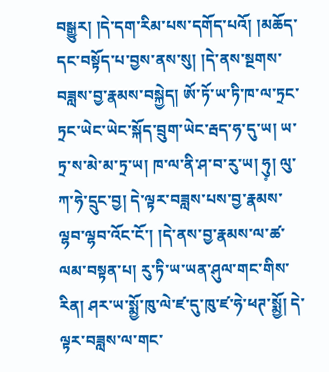བསྒྱུར། །དེ་དག་རིམ་པས་དགོད་པའོ། །མཆོད་དང་བསྟོད་པ་བྱས་ནས་སུ། །དེ་ནས་སྔགས་བཟླས་བྱ་རྣམས་བསྐྱེད། ཨོ་ཏོ་ཡ་ཏི་ཁ་ལ་ཏྲང་ཏྲང་ཡེང་ཡེང་སྐོད་བྲུག་ཡེང་རྦད་ཧ་དུ་ཡ། ཡ་ཏྲ་ས་མེ་མ་ཏྲ་ཡ། ཁ་ལ་ནི་ཤ་བ་རུ་ཡ། ཧུ༷། ལུ་ཀ་ཧེ་དྲུང་བྱ། དེ་ལྟར་བཟླས་པས་བྱ་རྣམས་ལྷབ་ལྷབ་འོང་ངོ་། །དེ་ནས་བྱ་རྣམས་ལ་ཚ་ལམ་བསྟན་པ། རུ་ཏི་ཡ་ཡན་ཤུལ་གང་གིས་རིན། ཤར་ཡ་སྨྱོ་ཁུ་ལེ་ཛ་དུ་ཁུ་ཛ་ཧེ་ཕཊ་སྨྱོ། དེ་ལྟར་བཟླས་ལ་གང་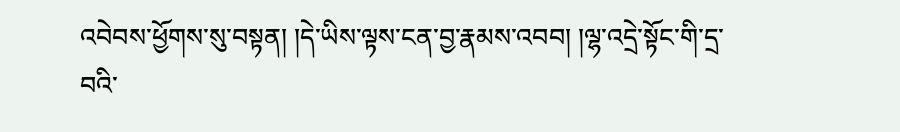འབེབས་ཕྱོགས་སུ་བསྟན། །དེ་ཡིས་ལྟས་ངན་བྱ་རྣམས་འབབ། །ལྷ་འདྲེ་སྟོང་གི་དྲ་བའི་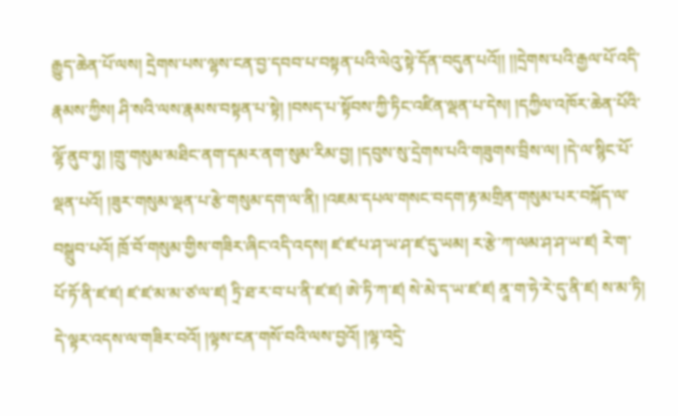རྒྱུད་ཆེན་པོ་ལས། དྲེགས་པས་ལྷས་ངན་བྱ་དབབ་པ་བསྟན་པའི་ལེའུ་སྟེ་དོན་བདུན་པའོ།། །།དྲེགས་པའི་རྒྱལ་པོ་འདི་རྣམས་ཀྱིས། ཤི་སའི་ལས་རྣམས་བསྟན་པ་སྟེ། །བསད་པ་སྟོབས་ཀྱི་ཏིང་འཛིན་ལྡན་པ་དེས། །དཀྱིལ་འཁོར་ཆེན་པོའི་ལྷོ་ནུབ་ཏུ། །གྲུ་གསུམ་མཐིང་ནག་དམར་ནག་སུམ་རིམ་བྱ། །དབུས་སུ་དྲེགས་པའི་གཟུགས་བྲིས་ལ། །དེ་ལ་སྙིང་པོ་ལྡན་པའོ། །ཟུར་གསུམ་ལྡན་པ་རྩེ་གསུམ་དག་ལ་ནི། །འཇམ་དཔལ་གསང་བདག་རྟ་མགྲིན་གསུམ་པར་བསྐོད་ལ་བསྒྲུབ་པའོ། ཁྲོ་བོ་གསུམ་གྱིས་གཟིར་ཞིང་འདི་འདས། ཛ་ཛ་པ་ཤ་ཡ་ཤ་ཛ་དུ་ཡམ། ར་རྩེ་ཀ་ལམ་ཤ་ཤ་ཡ་ཛ། རེ་ག་པོ་ཏོ་ནི་ཛ་ཛ། ཛ་ཛ་མ་མ་ཙ་ལ་ཛ། ཏྲི་ཐ་ར་བ་པ་ནི་ཛ་ཛ། ཨེ་ཏི་ཀ་ཛ། སེ་མེ་ད་ཡ་ཛ་ཛ། ནཱ་ག་ཧེ་རེ་དུ་ནི་ཛ། ས་མ་ཏི། དེ་ལྟར་འདས་ལ་གཟིར་བའོ། །ལྟས་ངན་གསོ་བའི་ལས་བྱའོ། །ལྷ་འདྲེ་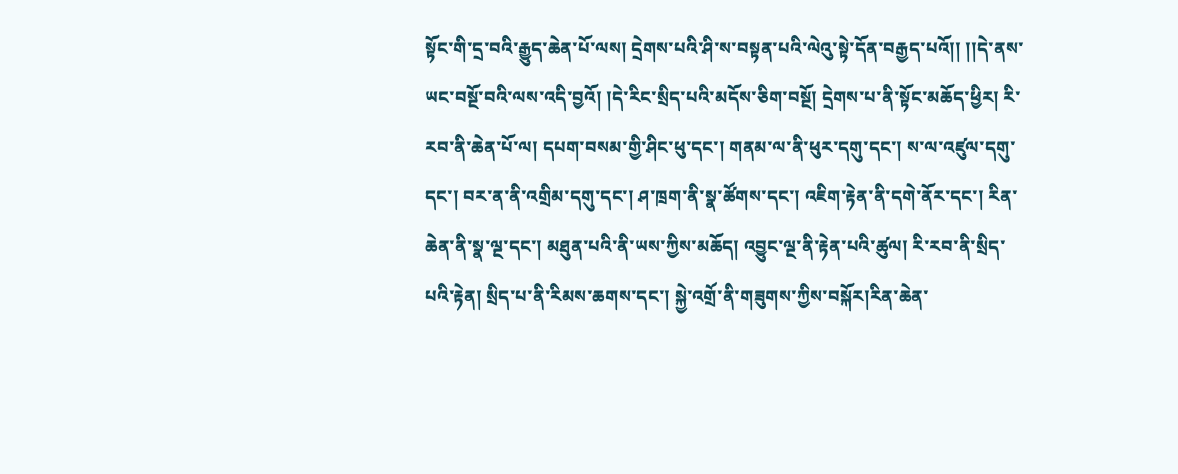སྟོང་གི་དྲ་བའི་རྒྱུད་ཆེན་པོ་ལས། དྲེགས་པའི་ཤི་ས་བསྟན་པའི་ལེའུ་སྟེ་དོན་བརྒྱད་པའོ།། །།དེ་ནས་ཡང་བསྔོ་བའི་ལས་འདི་བྱའོ། །དེ་རིང་སྲིད་པའི་མདོས་ཅིག་བསྔོ། དྲེགས་པ་ནི་སྟོང་མཆོད་ཕྱིར། རི་རབ་ནི་ཆེན་པོ་ལ། དཔག་བསམ་གྱི་ཤིང་ཕུ་དང་། གནམ་ལ་ནི་ཕུར་དགུ་དང་། ས་ལ་འཛུལ་དགུ་དང་། བར་ན་ནི་འགྲིམ་དགུ་དང་། ཤ་ཁྲག་ནི་སྣ་ཚོགས་དང་། འཇིག་རྟེན་ནི་དགེ་ནོར་དང་། རིན་ཆེན་ནི་སྣ་ལྔ་དང་། མཐུན་པའི་ནི་ཡས་ཀྱིས་མཆོད། འབྱུང་ལྔ་ནི་རྟེན་པའི་ཚུལ། རི་རབ་ནི་སྲིད་པའི་རྟེན། སྲིད་པ་ནི་རིམས་ཆགས་དང་། སྐྱེ་འགྲོ་ནི་གཟུགས་ཀྱིས་བསྐོར།རིན་ཆེན་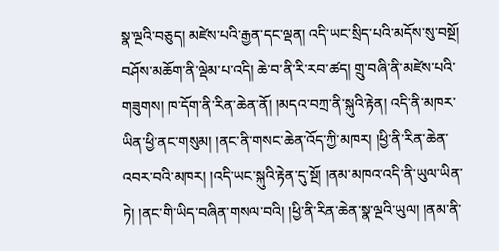སྣ་ལྔའི་བཅུད། མཛེས་པའི་རྒྱན་དང་ལྡན། འདི་ཡང་སྲིད་པའི་མདོས་སུ་བསྔོ། བཤོས་མཆོག་ནི་ལྡེམ་པ་འདི། ཆེ་བ་ནི་རི་རབ་ཚད། གྲུ་བཞི་ནི་མཛེས་པའི་གཟུགས། ཁ་དོག་ནི་རིན་ཆེན་ནོ། །མདའ་བཀྲ་ནི་སྐུའི་རྟེན། འདི་ནི་མཁར་ཡིན་ཕྱི་ནང་གསུམ། །ནང་ནི་གསང་ཆེན་འོད་ཀྱི་མཁར། །ཕྱི་ནི་རིན་ཆེན་འབར་བའི་མཁར། །འདི་ཡང་སྐུའི་རྟེན་དུ་སྔོ། །ནམ་མཁའ་འདི་ནི་ཡུལ་ཡིན་ཏེ། །ནང་གི་ཡིད་བཞིན་གསལ་བའི། །ཕྱི་ནི་རིན་ཆེན་སྣ་ལྔའི་ཡུལ། །ནམ་ནི་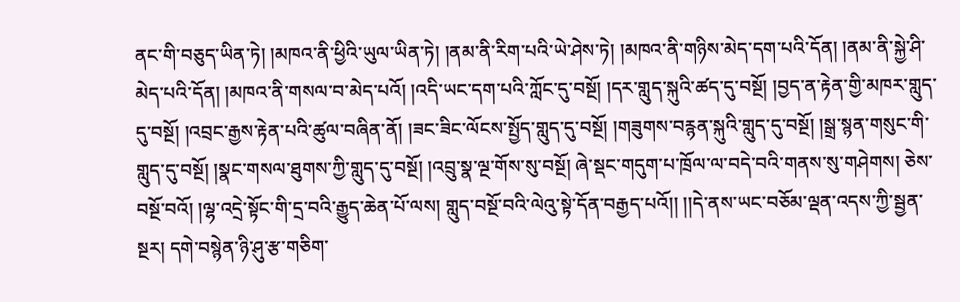ནང་གི་བཅུད་ཡིན་ཏེ། །མཁའ་ནི་ཕྱིའི་ཡུལ་ཡིན་ཏེ། །ནམ་ནི་རིག་པའི་ཡེ་ཤེས་ཏེ། །མཁའ་ནི་གཉིས་མེད་དག་པའི་དོན། །ནམ་ནི་སྐྱེ་ཤི་མེད་པའི་དོན། །མཁའ་ནི་གསལ་བ་མེད་པའོ། །འདི་ཡང་དག་པའི་ཀློང་དུ་བསྔོ། །དར་གླུད་སྐུའི་ཚད་དུ་བསྔོ། །བྱད་ན་རྟེན་གྱི་མཁར་གླུད་དུ་བསྔོ། །འབྲང་རྒྱས་རྟེན་པའི་ཚུལ་བཞིན་ནོ། །ཟང་ཟིང་ལོངས་སྤྱོད་གླུད་དུ་བསྔོ། །གཟུགས་བརྙན་སྐུའི་གླུད་དུ་བསྔོ། །སྒྲ་སྙན་གསུང་གི་གླུད་དུ་བསྔོ། །སྣང་གསལ་ཐུགས་ཀྱི་གླུད་དུ་བསྔོ། །འབྲུ་སྣ་ལྔ་གོས་སུ་བསྔོ། ཞེ་སྡང་གདུག་པ་ཁྲོལ་ལ་བདེ་བའི་གནས་སུ་གཤེགས། ཅེས་བསྔོ་བའོ། །ལྷ་འདྲེ་སྟོང་གི་དྲ་བའི་རྒྱུད་ཆེན་པོ་ལས། གླུད་བསྔོ་བའི་ལེའུ་སྟེ་དོན་བརྒྱད་པའོ།། །།དེ་ནས་ཡང་བཅོམ་ལྡན་འདས་ཀྱི་སྦྱན་སྔར། དགེ་བསྙེན་ཉི་ཤུ་རྩ་གཅིག་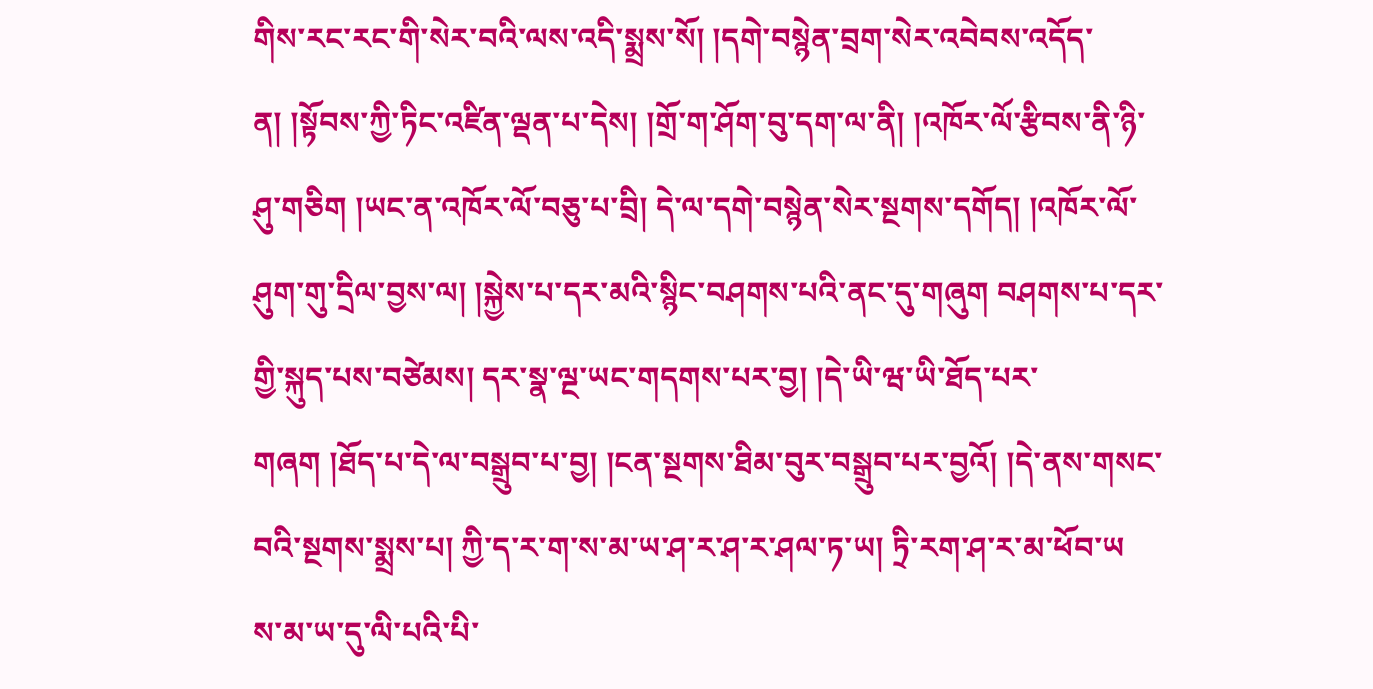གིས་རང་རང་གི་སེར་བའི་ལས་འདི་སྨྲས་སོ། །དགེ་བསྙེན་བྲག་སེར་འབེབས་འདོད་ན། །སྟོབས་ཀྱི་ཏིང་འཛིན་ལྡན་པ་དེས། །གྲོ་ག་ཤོག་བུ་དག་ལ་ནི། །འཁོར་ལོ་རྩིབས་ནི་ཉི་ཤུ་གཅིག །ཡང་ན་འཁོར་ལོ་བཅུ་པ་བྲི། དེ་ལ་དགེ་བསྙེན་སེར་སྔགས་དགོད། །འཁོར་ལོ་ཤུག་གུ་དྲིལ་བྱས་ལ། །སྐྱེས་པ་དར་མའི་སྙིང་བཤགས་པའི་ནང་དུ་གཞུག བཤགས་པ་དར་གྱི་སྐུད་པས་བཙེམས། དར་སྣ་ལྔ་ཡང་གདགས་པར་བྱ། །དེ་ཡི་ཝ་ཡི་ཐོད་པར་གཞག །ཐོད་པ་དེ་ལ་བསྒྲུབ་པ་བྱ། །ངན་སྔགས་ཐིམ་བུར་བསྒྲུབ་པར་བྱའོ། །དེ་ནས་གསང་བའི་སྔགས་སྨྲས་པ། ཀྱི་ད་ར་ག་ས་མ་ཡ་ཤ་ར་ཤ་ར་ཤལ་ཏ་ཡ། ཏྲི་རག་ཤ་ར་མ་ཕོབ་ཡ ས་མ་ཡ་དུ་ལི་པའི་པི་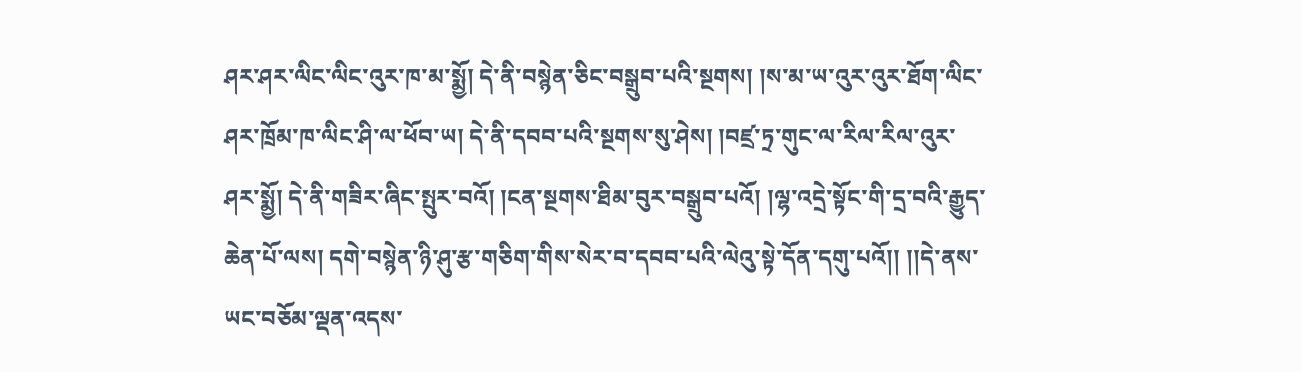ཤར་ཤར་ལིང་ལིང་འུར་ཁ་མ་སྨྱོ། དེ་ནི་བསྙེན་ཅིང་བསྒྲུབ་པའི་སྔགས། །ས་མ་ཡ་འུར་འུར་ཐོག་ལིང་ཤར་ཁྲོམ་ཁ་ལིང་ཤི་ལ་ཕོབ་ཡ། དེ་ནི་དབབ་པའི་སྔགས་སུ་ཤེས། །བཛྲ་ཏྲ་གུང་ལ་རིལ་རིལ་འུར་ཤར་སྨྱོ། དེ་ནི་གཟིར་ཞིང་སྤུར་བའོ། །ངན་སྔགས་ཐིམ་བུར་བསྒྲུབ་པའོ། །ལྷ་འདྲེ་སྟོང་གི་དྲ་བའི་རྒྱུད་ཆེན་པོ་ལས། དགེ་བསྙེན་ཉི་ཤུ་རྩ་གཅིག་གིས་སེར་བ་དབབ་པའི་ལེའུ་སྟེ་དོན་དགུ་པའོ།། །།དེ་ནས་ཡང་བཅོམ་ལྡན་འདས་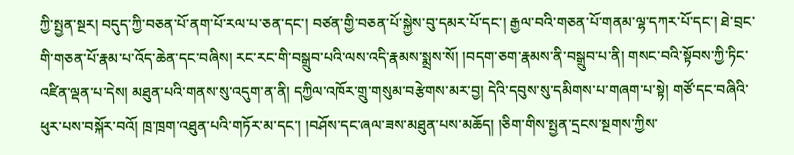ཀྱི་སྤྱན་སྔར། བདུད་ཀྱི་བཅན་པོ་ནག་པོ་རལ་པ་ཅན་དང་། བཙན་གྱི་བཅན་པོ་སྐྱེས་བུ་དམར་པོ་དང་། རྒྱལ་བའི་གཅན་པོ་གནམ་ལྷ་དཀར་པོ་དང་། ཐེ་བྲང་གི་གཅན་པོ་རྣམ་པ་འོད་ཆེན་དང་བཞིས། རང་རང་གི་བསྒྲུབ་པའི་ལས་འདི་རྣམས་སྨྲས་སོ། །བདག་ཅག་རྣམས་ནི་བསྒྲུབ་པ་ནི། གསང་བའི་སྟོབས་ཀྱི་ཏིང་འཛིན་ལྡན་པ་དེས། མཐུན་པའི་གནས་སུ་འདུག་ན་ནི། དཀྱིལ་འཁོར་གྲུ་གསུམ་བརྩེགས་མར་བྱ། དེའི་དབུས་སུ་དམིགས་པ་གཞག་པ་སྟེ། གཙོ་དང་བཞིའི་ཕུར་པས་བསྐོར་བའོ། ཁྲ་ཁྲག་འཐུན་པའི་གཏོར་མ་དང་། །བཤོས་དང་ཞལ་ཟས་མཐུན་པས་མཆོད། །ཅིག་གིས་སྤྱན་དྲངས་སྔགས་ཀྱིས་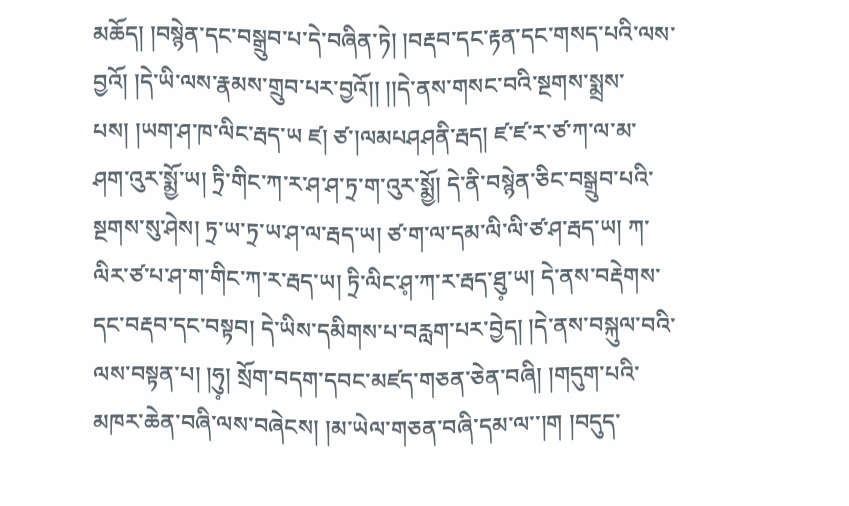མཆོད། །བསྙེན་དང་བསྒྲུབ་པ་དེ་བཞིན་ཏེ། །བརྡབ་དང་རྟན་དང་གསད་པའི་ལས་བྱའོ། །དེ་ཡི་ལས་རྣམས་གྲུབ་པར་བྱའོ།། །།དེ་ནས་གསང་བའི་སྔགས་སྨྲས་པས། །ཡག་ཤ་ཁ་ལིང་རྦད་ཡ ཛ། ཙ་།ལམཔཤཤནི་རྦད། ཛ་ཛ་ར་ཙ་ཀ་ལ་མ་ཤག་འུར་སྨྱོ་ཡ། ཏྲི་གིང་ཀ་ར་ཤ་ཤ་ཏྲ་ག་འུར་སྨྱོ། དེ་ནི་བསྙེན་ཅིང་བསྒྲུབ་པའི་སྔགས་སུ་ཤེས། ཏྲ་ཡ་ཏྲ་ཡ་ཤ་ལ་རྦད་ཡ། ཙ་ག་ལ་དམ་ལི་ལི་ཙ་ཤ་རྦད་ཡ། ཀ་ལིར་ཙ་པ་ཤ་ག་གིང་ཀ་ར་རྦད་ཡ། ཏྲི་ལིང་ཤ༷་ཀ་ར་རྦད་ཐུ༷་ཡ། དེ་ནས་བརྡེགས་དང་བརྡབ་དང་བསྟབ། དེ་ཡིས་དམིགས་པ་བརླག་པར་བྱེད། །དེ་ནས་བསྐུལ་བའི་ལས་བསྟན་པ། །ཧུ༷། སྲོག་བདག་དབང་མཛད་གཅན་ཅེན་བཞི། །གདུག་པའི་མཁར་ཆེན་བཞི་ལས་བཞེངས། །མ་ཡེལ་གཅན་བཞི་དམ་ལ་་།ག །བདུད་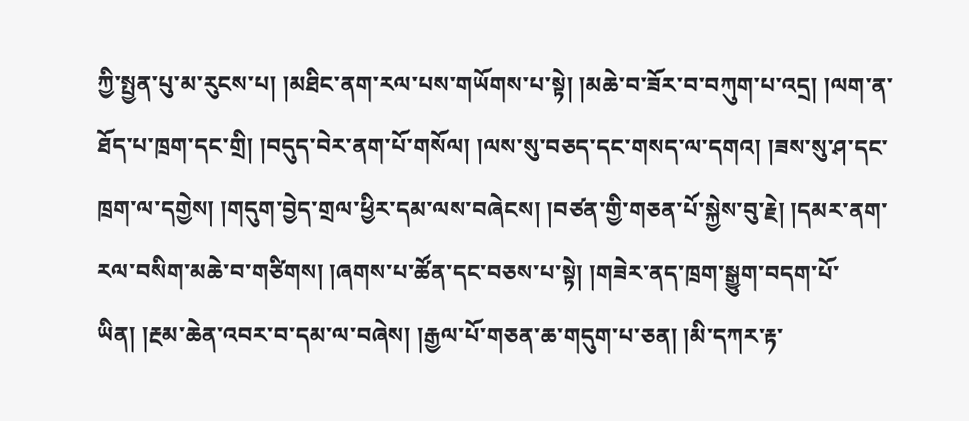ཀྱི་སྤྱན་པུ་མ་རུངས་པ། །མཐིང་ནག་རལ་པས་གཡོགས་པ་སྟེ། །མཆེ་བ་ཟོར་བ་བཀུག་པ་འདྲ། །ལག་ན་ཐོད་པ་ཁྲག་དང་གྲི། །བདུད་བེར་ནག་པོ་གསོལ། །ལས་སུ་བཅད་དང་གསད་ལ་དགའ། །ཟས་སུ་ཤ་དང་ཁྲག་ལ་དགྱེས། །གདུག་བྱེད་གྲལ་ཕྱིར་དམ་ལས་བཞེངས། །བཙན་གྱི་གཅན་པོ་སྐྱེས་བུ་རྗེ། །དམར་ནག་རལ་བསིག་མཆེ་བ་གཙིགས། །ཞགས་པ་ཚོན་དང་བཅས་པ་སྟེ། །གཟེར་ནད་ཁྲག་སྒྱུག་བདག་པོ་ཡིན། །རྔམ་ཆེན་འབར་བ་དམ་ལ་བཞེས། །རྒྱལ་པོ་གཅན་ཆ་གདུག་པ་ཅན། །མི་དཀར་རྟ་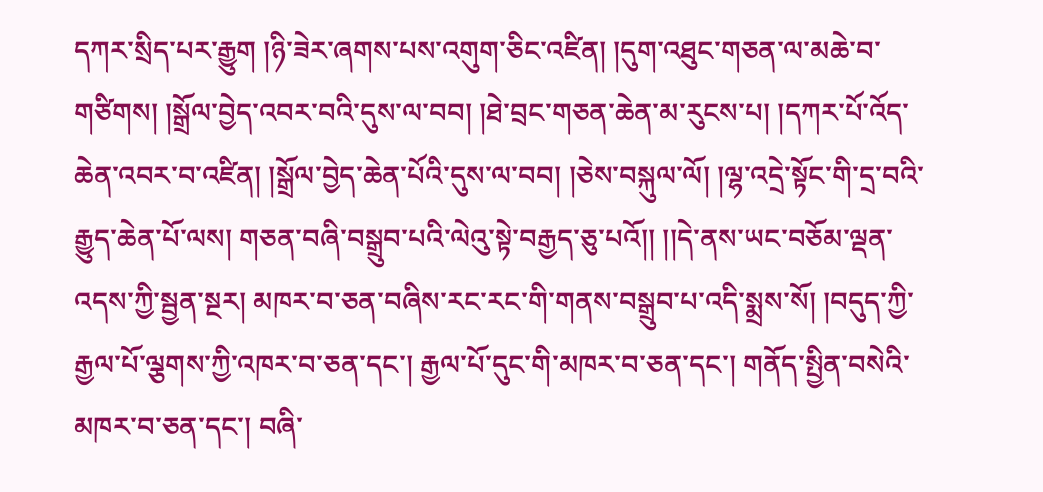དཀར་སྲིད་པར་རྒྱུག །ཉི་ཟེར་ཞགས་པས་འགུག་ཅིང་འཛིན། །དུག་འཐུང་གཅན་ལ་མཆེ་བ་གཙིགས། །སྒྲོལ་བྱེད་འབར་བའི་དུས་ལ་བབ། །ཐེ་བྲང་གཅན་ཆེན་མ་རུངས་པ། །དཀར་པོ་འོད་ཆེན་འབར་བ་འཛིན། །སྒྲོལ་བྱེད་ཆེན་པོའི་དུས་ལ་བབ། །ཅེས་བསྐུལ་ལོ། །ལྷ་འདྲེ་སྟོང་གི་དྲ་བའི་རྒྱུད་ཆེན་པོ་ལས། གཅན་བཞི་བསྒྲུབ་པའི་ལེའུ་སྟེ་བརྒྱད་ཅུ་པའོ།། །།དེ་ནས་ཡང་བཅོམ་ལྡན་འདས་ཀྱི་སྦྱན་སྔར། མཁར་བ་ཅན་བཞིས་རང་རང་གི་གནས་བསྒྲུབ་པ་འདི་སྨྲས་སོ། །བདུད་ཀྱི་རྒྱལ་པོ་ལྕགས་ཀྱི་འཁར་བ་ཅན་དང་། རྒྱལ་པོ་དུང་གི་མཁར་བ་ཅན་དང་། གནོད་སྤྱིན་བསེའི་མཁར་བ་ཅན་དང་། བཞི་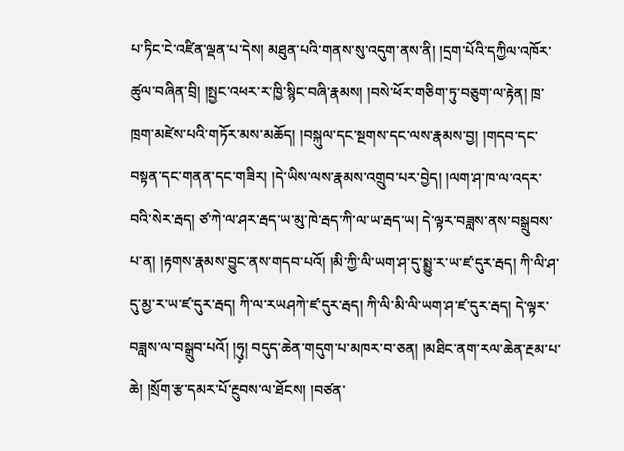པ་ཏིང་ངེ་འཛིན་ལྡན་པ་དེས། མཐུན་པའི་གནས་སུ་འདུག་ནས་ནི། །དྲག་པོའི་དཀྱིལ་འཁོར་ཚུལ་བཞིན་བྲི། །སྤྱང་འཕར་ར་ཁྱི་སྙིང་བཞི་རྣམས། །བསེ་ཕོར་གཅིག་ཏུ་བཅུག་ལ་རྟེན། ཁྲ་ཁྲག་མཛེས་པའི་གཏོར་མས་མཆོད། །བསྐུལ་དང་སྔགས་དང་ལས་རྣམས་བྱ། །གདབ་དང་བསྟན་དང་གནན་དང་གཟིར། །དེ་ཡིས་ལས་རྣམས་འགྲུབ་པར་བྱེད། །ལག་ཤ་ཁ་ལ་འདར་བའི་སེར་རྦད། ཙ་ཀེ་ལ་ཤར་རྦད་ཡ་མུ་ཁེ་རྦད་ཀི་ལ་ཡ་རྦད་ཡ། དེ་ལྟར་བཟླས་ནས་བསྒྲུབས་པ་ན། །རྟགས་རྣམས་བྱུང་ནས་གདབ་པའོ། །མི་ཀྱི་ལི་ཡག་ཤ་དུ་སྨྱུ་ར་ཡ་ཛ་དུར་རྦད། ཀི་ལི་ཤ་དུ་མྱ་ར་ཡ་ཛ་དུར་རྦད། ཀི་ལ་རཡཤཀེ་ཛ་དུར་རྦད། ཀི་ལི་མི་ལི་ཡག་ཤ་ཛ་དུར་རྦད། དེ་ལྟར་བཟླས་ལ་བསྒྲུབ་པའོ། །ཧུ༷། བདུད་ཆེན་གདུག་པ་མཁར་བ་ཅན། །མཐིང་ནག་རལ་ཆེན་རྔམ་པ་ཆེ། །སྲོག་རྩ་དམར་པོ་རྔུབས་ལ་ཐོངས། །བཙན་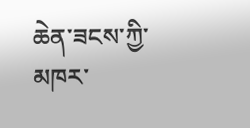ཆེན་ཟངས་ཀྱི་མཁར་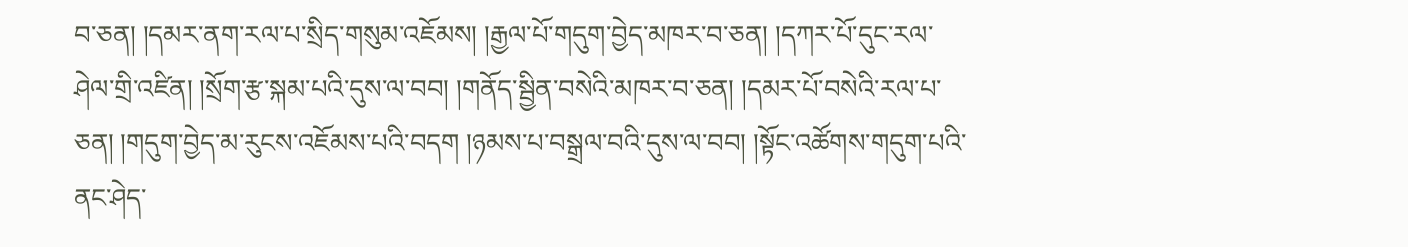བ་ཅན། །དམར་ནག་རལ་པ་སྲིད་གསུམ་འཇོམས། །རྒྱལ་པོ་གདུག་བྱེད་མཁར་བ་ཅན། །དཀར་པོ་དུང་རལ་ཤེལ་གྲི་འཛིན། །སྲོག་རྩ་སྐམ་པའི་དུས་ལ་བབ། །གནོད་སྦྱིན་བསེའི་མཁར་བ་ཅན། །དམར་པོ་བསེའི་རལ་པ་ཅན། །གདུག་བྱེད་མ་རུངས་འཇོམས་པའི་བདག །ཉམས་པ་བསྒྲལ་བའི་དུས་ལ་བབ། །སྟོང་འཚོགས་གདུག་པའི་ནང་ཤེད་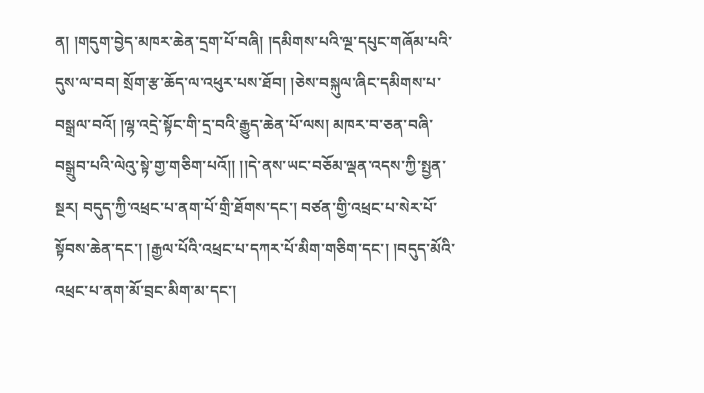ན། །གདུག་བྱེད་མཁར་ཆེན་དྲག་པོ་བཞི། །དམིགས་པའི་ལྔ་དཔུང་གཞོམ་པའི་དུས་ལ་བབ། སྲོག་རྩ་ཆོད་ལ་འཕུར་པས་ཐོབ། །ཅེས་བསྐུལ་ཞིང་དམིགས་པ་བསྒྲལ་བའོ། །ལྷ་འདྲེ་སྟོང་གི་དྲ་བའི་རྒྱུད་ཆེན་པོ་ལས། མཁར་བ་ཅན་བཞི་བསྒྲུབ་པའི་ལེའུ་སྟེ་གྱ་གཅིག་པའོ།། །།དེ་ནས་ཡང་བཅོམ་ལྡན་འདས་ཀྱི་སྤྱན་སྔར། བདུད་ཀྱི་འཕྲང་པ་ནག་པོ་གྲི་ཐོགས་དང་། བཙན་གྱི་འཕྲང་པ་སེར་པོ་སྟོབས་ཆེན་དང་། །རྒྱལ་པོའི་འཕྲང་པ་དཀར་པོ་མིག་གཅིག་དང་། །བདུད་མོའི་འཕྲང་པ་ནག་མོ་བྲང་མིག་མ་དང་།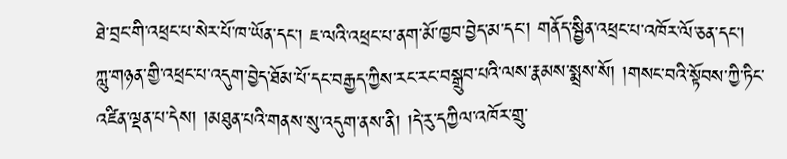ཐེ་བྲང་གི་འཕྲང་པ་སེར་པོ་ཁ་ཡོན་དང་། ཇ་ལའི་འཕྲང་པ་ནག་མོ་ཁྱབ་བྱེད་མ་དང་། གནོད་སྦྱིན་འཕྲང་པ་འཁོར་ལོ་ཅན་དང་། ཀླུ་གཉན་གྱི་འཕྲང་པ་འདུག་བྱེད་ཐོམ་པོ་དང་བརྒྱད་ཀྱིས་རང་རང་བསྒྲུབ་པའི་ལས་རྣམས་སྨྲས་སོ། །གསང་བའི་སྟོབས་ཀྱི་ཏིང་འཛིན་ལྡན་པ་དེས། །མཐུན་པའི་གནས་སུ་འདུག་ནས་ནི། །དེ་རུ་དཀྱིལ་འཁོར་གྲུ་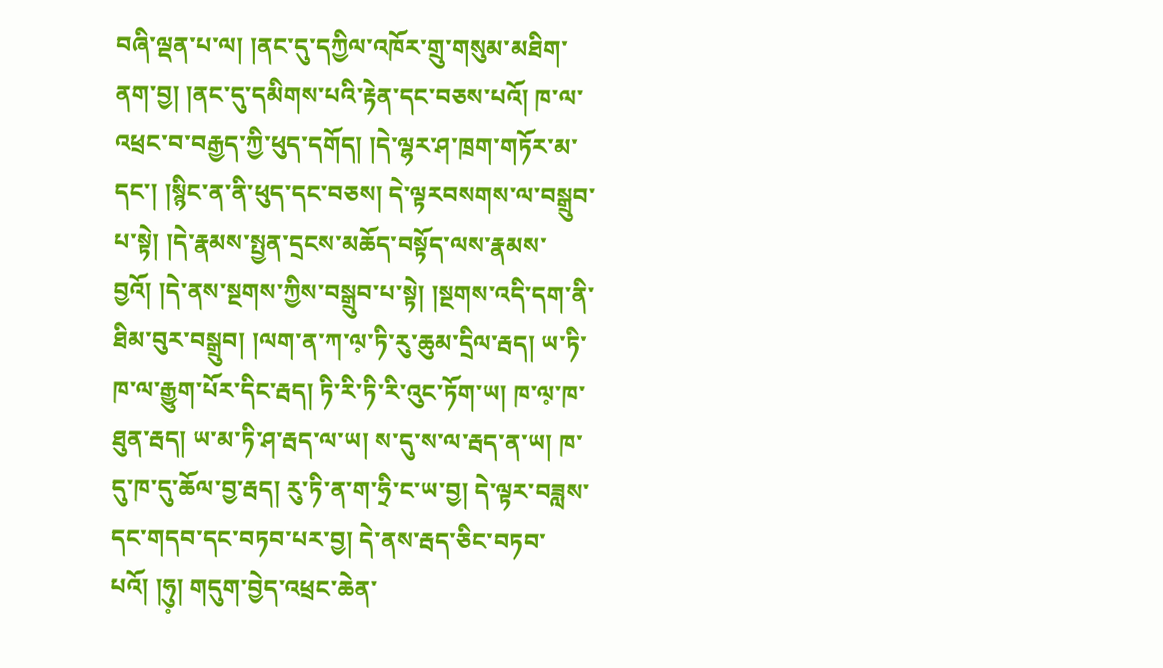བཞི་ལྡན་པ་ལ། །ནང་དུ་དཀྱིལ་འཁོར་གྲུ་གསུམ་མཐིག་ནག་བྱ། །ནང་དུ་དམིགས་པའི་རྟེན་དང་བཅས་པའོ། ཁ་ལ་འཕྲང་བ་བརྒྱད་ཀྱི་ཕུད་དགོད། །དེ་ལྷར་ཤ་ཁྲག་གཏོར་མ་དང་། །སྙིང་ན་ནི་ཕུད་དང་བཅས། དེ་ལྟརབསགས་ལ་བསྒྲུབ་པ་སྟེ། །དེ་རྣམས་སྤྱན་དྲངས་མཆོད་བསྟོད་ལས་རྣམས་བྱའོ། །དེ་ནས་སྔགས་ཀྱིས་བསྒྲུབ་པ་སྟེ། །སྔགས་འདི་དག་ནི་ཐིམ་བུར་བསྒྲུབ། །ལག་ན་ཀ་ལ༷་ཏི་རུ་ཆུམ་དྲིལ་རྦད། ཡ་ཏི་ཁ་ལ་རྒྱུག་པོར་དིང་རྦད། ཏི་རི་ཏི་རི་འུང་ཏོག་ཡ། ཁ་ལ༷་ཁ་ཐུན་རྦད། ཡ་མ་ཏི་ཤ་རྦད་ལ་ཡ། ས་དུ་ས་ལ་རྦད་ན་ཡ། ཁ་དུ་ཁ་དུ་ཆོལ་བྱ་རྦད། རུ་ཏི་ན་ག་ཧྲི་ང་ཡ་བྱ། དེ་ལྟར་བཟླས་དང་གདབ་དང་བཏབ་པར་བྱ། དེ་ནས་རྦད་ཅིང་བཏབ་པའོ། །ཧུ༷། གདུག་བྱེད་འཕྲང་ཆེན་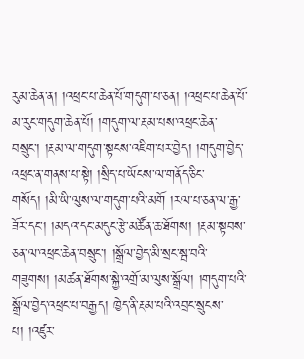རུམ་ཆེན་ན། །འཕྲང་པ་ཆེན་པོ་གདུག་པ་ཅན། །འཕྲང་པ་ཆེན་པོ་མ་རུང་གདུག་ཆེན་པོ། །གདུག་ལ་རྔམ་པས་འཕྲང་ཆེན་བསྲུང་། །རྔམ་ལ་གདུག་སྟངས་འཇིག་པར་བྱེད། །གདུག་བྱེད་འཕྲང་ན་གནས་པ་སྟེ། །སྲིད་པ་ཡོངས་ལ་གནོད་ཅིང་གསོད། །མི་ཡི་ལུས་ལ་གདུག་པའི་མགོ །རལ་པ་ཅན་ལ་རྒྱ་ཟོར་དང་། །མདའ་དང་མདུང་རྩེ་མཚོན་ཆ་ཐོགས། །རྔམ་སྟབས་ཅན་ལ་འཕྲང་ཆེན་བསྲུང་། །སྒྲོལ་བྱེད་མི་སྲང་སྦ་བའི་གཟུགས། །མཚན་ཐོགས་སྐྱེ་འགྲོ་མ་ལུས་སྒྲོལ། །གདུག་པའི་སྒྲོལ་བྱེད་འཕྲང་པ་བརྒྱད། ཁྱེད་ནི་རྔམ་པའི་འབྲང་སྲུངས་པ། །འཛུར་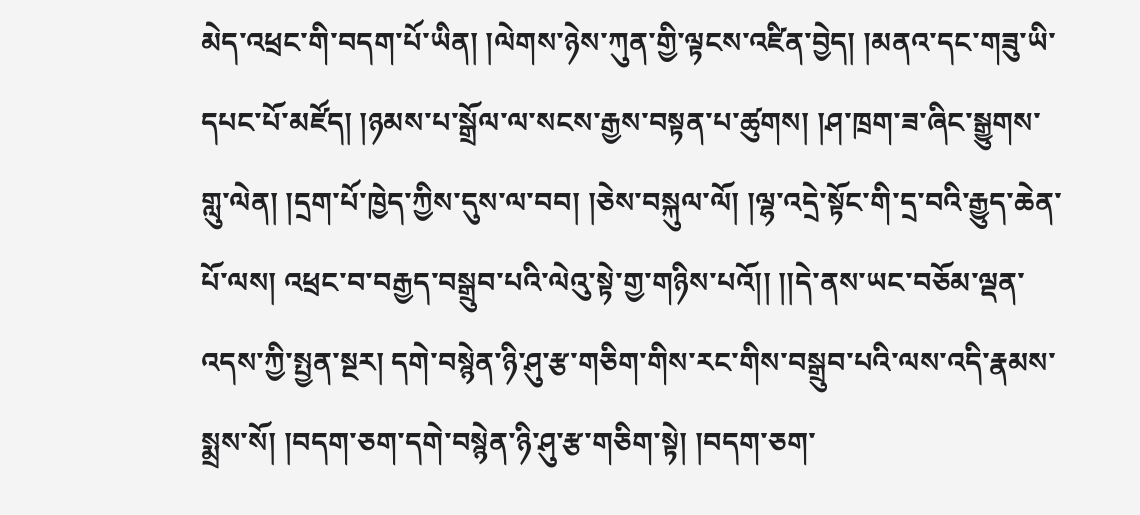མེད་འཕྲང་གི་བདག་པོ་ཡིན། །ལེགས་ཉེས་ཀུན་གྱི་ལྟངས་འཛིན་བྱེད། །མནའ་དང་གཟུ་ཡི་དཔང་པོ་མཛོད། །ཉམས་པ་སྒྲོལ་ལ་སངས་རྒྱས་བསྟན་པ་ཚུགས། །ཤ་ཁྲག་ཟ་ཞིང་སྒྱུགས་གླུ་ལེན། །དྲག་པོ་ཁྱེད་ཀྱིས་དུས་ལ་བབ། །ཅེས་བསྐུལ་ལོ། །ལྷ་འདྲེ་སྟོང་གི་དྲ་བའི་རྒྱུད་ཆེན་པོ་ལས། འཕྲང་བ་བརྒྱད་བསྒྲུབ་པའི་ལེའུ་སྟེ་གྱ་གཉིས་པའོ།། །།དེ་ནས་ཡང་བཅོམ་ལྡན་འདས་ཀྱི་སྤྱན་སྔར། དགེ་བསྙེན་ཉི་ཤུ་རྩ་གཅིག་གིས་རང་གིས་བསྒྲུབ་པའི་ལས་འདི་རྣམས་སྨྲས་སོ། །བདག་ཅག་དགེ་བསྙེན་ཉི་ཤུ་རྩ་གཅིག་སྟེ། །བདག་ཅག་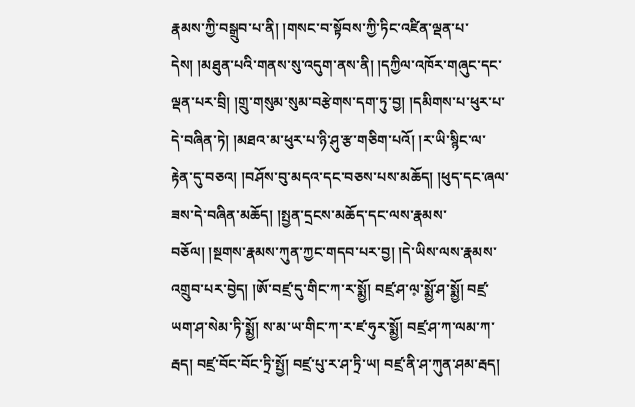རྣམས་ཀྱི་བསྒྲུབ་པ་ནི། །གསང་བ་སྟོབས་ཀྱི་ཏིང་འཛིན་ལྡན་པ་དེས། །མཐུན་པའི་གནས་སུ་འདུག་ནས་ནི། །དཀྱིལ་འཁོར་གཞུང་དང་ལྡན་པར་བྲི། །གྲུ་གསུམ་སུམ་བརྩེགས་དག་ཏུ་བྱ། །དམིགས་པ་ཕུར་པ་དེ་བཞིན་ཏེ། །མཐའ་མ་ཕུར་པ་ཉི་ཤུ་རྩ་གཅིག་པའོ། །ར་ཡི་སྙིང་ལ་རྟེན་དུ་བཅའ། །བཤོས་བུ་མདའ་དང་བཅས་པས་མཆོད། །ཕུད་དང་ཞལ་ཟས་དེ་བཞིན་མཆོད། །སྤྱན་དྲངས་མཆོད་དང་ལས་རྣམས་བཅོལ། །སྔགས་རྣམས་ཀུན་ཀྱང་གདབ་པར་བྱ། །དེ་ཡིས་ལས་རྣམས་འགྲུབ་པར་བྱེད། །ཨོ་བཛྲ་དུ་གིང་ཀ་ར་སྨྱོ། བཛྲ་ཤ་ལ༷་སྨྱོ་ཤ་སྨྱོ། བཛྲ་ཡག་ཤ་སེམ་ཏི་སྨྱོ། ས་མ་ཡ་གིང་ཀ་ར་ཛ་ཧུར་སྨྱོ། བཛྲ་ཤ་ཀ་ལམ་ཀ་རྦད། བཛྲ་བོང་བོང་ཏྲི་སྤྱོ། བཛྲ་པུ་ར་ཤ་ཏྲི་ཡ། བཛྲ་ནི་ཤ་ཀུན་ཤམ་རྦད།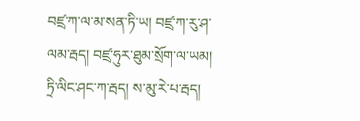བཛྲ་ཀ་ལ་མ་སན་ཏི་ཡ། བཛྲ་ཀ་རུ་ཤ་ལམ་རྦད། བཛྲ་ཧུར་ཐུམ་སྲོག་ལ་ཡམ། ཏྲི་ལིང་ཤང་ཀ་རྦད། ས་མུ་རེ་པ་རྦད།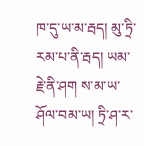ཁ་དུ་ཡ་མ་རྦད། མུ་ཏྲི་རམ་པ་ནི་རྦད། ཡམ་རྗེ་ནི་ཤག ས་མ་ཡ་ཤོལ་བམ་ཡ། ཏྲི་ཤ་ར་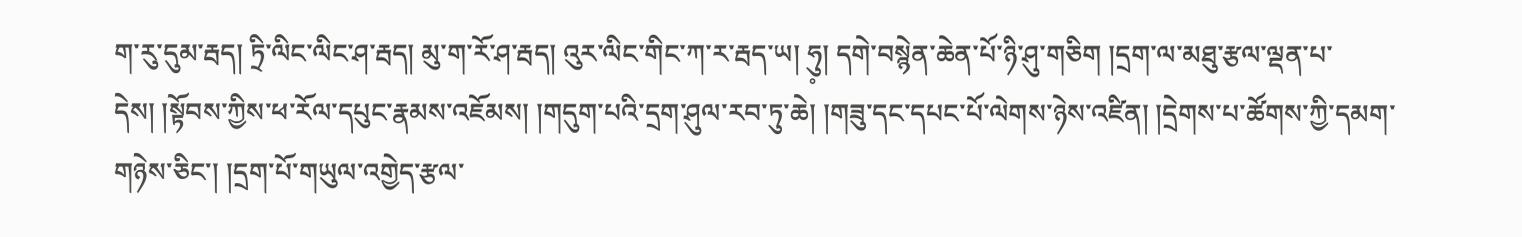ག་རུ་དུམ་རྦད། ཏྲི་ལིང་ལིང་ཤ་རྦད། མུ་ག་རོ་ཤ་རྦད། འུར་ལིང་གིང་ཀ་ར་རྦད་ཡ། ཧུ༷། དགེ་བསྙེན་ཆེན་པོ་ཉི་ཤུ་གཅིག །དྲག་ལ་མཐུ་རྩལ་ལྡན་པ་དེས། །སྟོབས་ཀྱིས་ཕ་རོལ་དཔུང་རྣམས་འཇོམས། །གདུག་པའི་དྲག་ཤུལ་རབ་ཏུ་ཆེ། །གཟུ་དང་དཔང་པོ་ལེགས་ཉེས་འཛིན། །དྲེགས་པ་ཚོགས་ཀྱི་དམག་གཉེས་ཅིང་། །དྲག་པོ་གཡུལ་འགྱེད་རྩལ་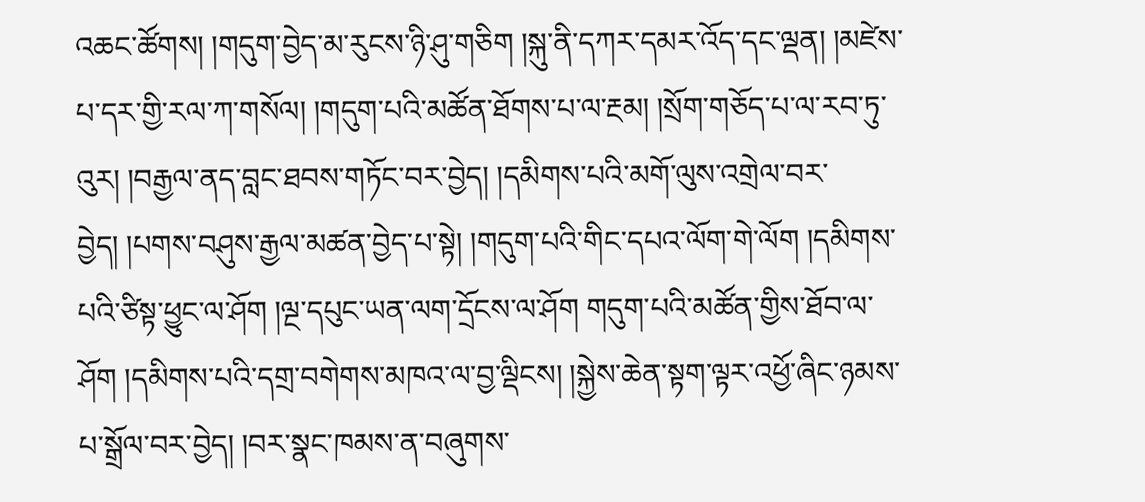འཆང་ཚོགས། །གདུག་བྱེད་མ་རུངས་ཉི་ཤུ་གཅིག །སྐུ་ནི་དཀར་དམར་འོད་དང་ལྡན། །མཛེས་པ་དར་གྱི་རལ་ཀ་གསོལ། །གདུག་པའི་མཚོན་ཐོགས་པ་ལ་རྔམ། །སྲོག་གཅོད་པ་ལ་རབ་ཏུ་འུར། །བརྒྱལ་ནད་བླང་ཐབས་གཏོང་བར་བྱེད། །དམིགས་པའི་མགོ་ལུས་འགྲེལ་བར་བྱེད། །པགས་བཤུས་རྒྱལ་མཚན་བྱེད་པ་སྟེ། །གདུག་པའི་གིང་དཔའ་ལོག་གེ་ལོག །དམིགས་པའི་ཙིསྟ་ཕྱུང་ལ་ཤོག །ལྔ་དཔུང་ཡན་ལག་དྲོངས་ལ་ཤོག གདུག་པའི་མཚོན་གྱིས་ཐོབ་ལ་ཤོག །དམིགས་པའི་དགྲ་བགེགས་མཁའ་ལ་བྱ་ལྡིངས། །སྐྱེས་ཆེན་སྟག་ལྟར་འཕྱོ་ཞིང་ཉམས་པ་སྒྲོལ་བར་བྱེད། །བར་སྣང་ཁམས་ན་བཞུགས་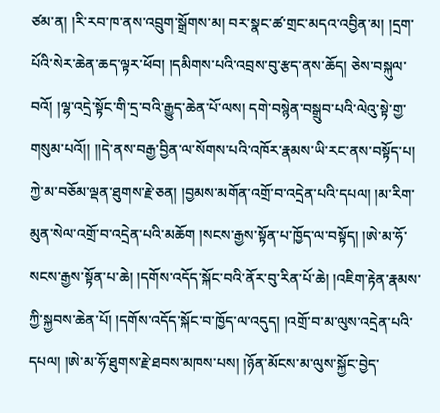ཙམ་ན། །རི་རབ་ཁ་ནས་འབྲུག་སྒྲོགས་མ། བར་སྣང་ཚ་གྲང་མདའ་འབྱིན་མ། །དྲག་པོའི་སེར་ཆེན་ཆད་ལྟར་ཕོབ། །དམིགས་པའི་འབྲས་བུ་རྩད་ནས་ཆོད། ཅེས་བསྐུལ་བའོ། །ལྷ་འདྲེ་སྟོང་གི་དྲ་བའི་རྒྱུད་ཆེན་པོ་ལས། དགེ་བསྙེན་བསྒྲུབ་པའི་ལེའུ་སྟེ་གྱ་གསུམ་པའོ།། །།དེ་ནས་བརྒྱ་བྱིན་ལ་སོགས་པའི་འཁོར་རྣམས་ཡི་རང་ནས་བསྟོད་པ། ཀྱེ་མ་བཅོམ་ལྡན་ཐུགས་རྗེ་ཅན། །བྱམས་མགོན་འགྲོ་བ་འདྲེན་པའི་དཔལ། །མ་རིག་མུན་སེལ་འགྲོ་བ་འདྲེན་པའི་མཆོག །སངས་རྒྱས་སྟོན་པ་ཁྱོད་ལ་བསྟོད། །ཨེ་མ་ཧོ་སངས་རྒྱས་སྟོན་པ་ཆེ། །དགོས་འདོད་སྐོང་བའི་ནོར་བུ་རིན་པོ་ཆེ། །འཇིག་རྟེན་རྣམས་ཀྱི་སྐྱབས་ཆེན་པོ། །དགོས་འདོད་སྐོང་བ་ཁྱོད་ལ་འདུད། །འགྲོ་བ་མ་ལུས་འདྲེན་པའི་དཔལ། །ཨེ་མ་ཧོ་ཐུགས་རྗེ་ཐབས་མཁས་པས། །ཉོན་མོངས་མ་ལུས་སྐྱོང་བྱེད་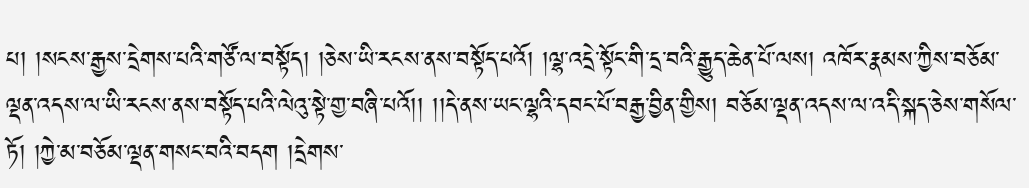པ། །སངས་རྒྱས་དྲེགས་པའི་གཙོ་ལ་བསྟོད། །ཅེས་ཡི་རངས་ནས་བསྟོད་པའོ། །ལྷ་འདྲེ་སྟོང་གི་དྲ་བའི་རྒྱུད་ཆེན་པོ་ལས། འཁོར་རྣམས་ཀྱིས་བཅོམ་ལྡན་འདས་ལ་ཡི་རངས་ནས་བསྟོད་པའི་ལེའུ་སྟེ་གྱ་བཞི་པའོ།། །།དེ་ནས་ཡང་ལྷའི་དབང་པོ་བརྒྱ་བྱིན་གྱིས། བཅོམ་ལྡན་འདས་ལ་འདི་སྐད་ཅེས་གསོལ་ཏོ། །ཀྱེ་མ་བཅོམ་ལྡན་གསང་བའི་བདག །དྲེགས་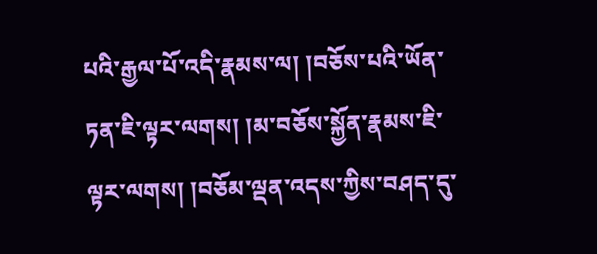པའི་རྒྱལ་པོ་འདི་རྣམས་ལ། །བཅོས་པའི་ཡོན་ཏན་ཇི་ལྟར་ལགས། །མ་བཅོས་སྐྱོན་རྣམས་ཇི་ལྟར་ལགས། །བཅོམ་ལྡན་འདས་ཀྱིས་བཤད་དུ་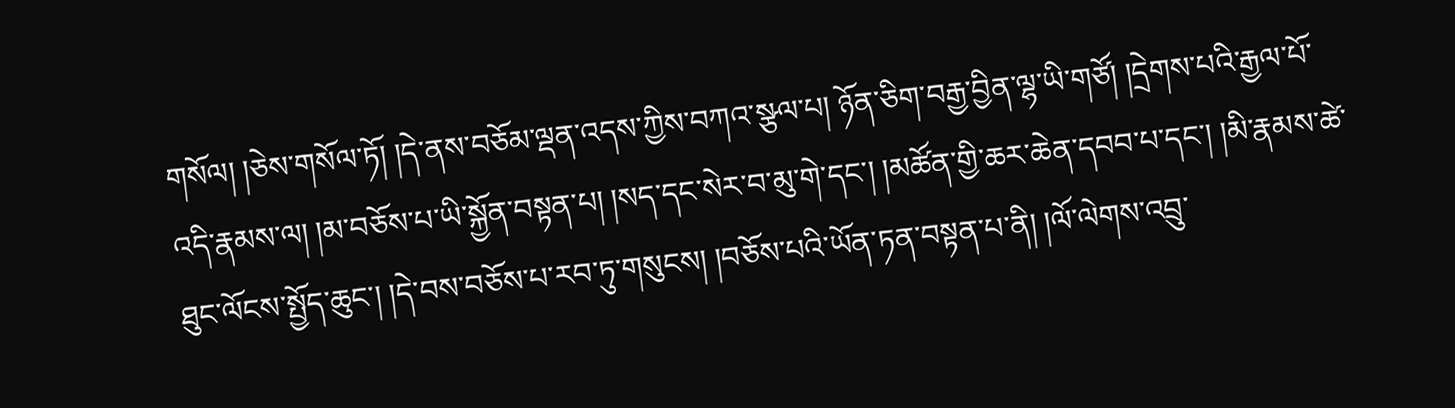གསོལ། །ཅེས་གསོལ་ཏོ། །དེ་ནས་བཅོམ་ལྡན་འདས་ཀྱིས་བཀའ་སྩལ་པ། ཉོན་ཅིག་བརྒྱ་བྱིན་ལྷ་ཡི་གཙོ། །དྲེགས་པའི་རྒྱལ་པོ་འདི་རྣམས་ལ། །མ་བཅོས་པ་ཡི་སྐྱོན་བསྟན་པ། །སད་དང་སེར་བ་མུ་གེ་དང་། །མཚོན་གྱི་ཆར་ཆེན་དབབ་པ་དང་། །མི་རྣམས་ཚེ་ཐུང་ལོངས་སྤྱོད་ཆུང་། །དེ་བས་བཅོས་པ་རབ་ཏུ་གསུངས། །བཅོས་པའི་ཡོན་ཏན་བསྟན་པ་ནི། །ལོ་ལེགས་འབྲུ་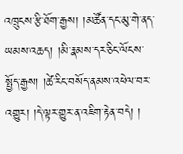འཁྲུངས་རྩི་ཐོག་རྒྱས། །མཚོན་དང་མུ་གེ་ནད་ཡམས་འཆད། །མི་རྣམས་དར་ཅིང་ལོངས་སྤྱོད་རྒྱས། །ཚེ་རིང་བསོད་ནམས་འཕེལ་བར་འགྱུར། །དེ་ལྟར་གྱུར་ན་འཇིག་རྟེན་བདེ། །